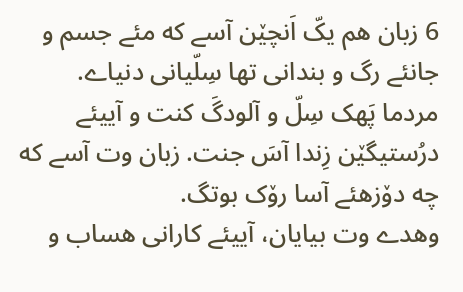6 زبان هم یکّ اَنچێن آسے که مئے جسم و جانئے رگ و بندانی تها سِلّیانی دنیاے. مردما پَهک سِلّ و آلودگَ کنت و آییئے درُستیگێن زِندا آسَ جنت. زبان وت آسے که چه دۆزهئے آسا رۆک بوتگ.
وهدے وت بیایان، آییئے کارانی هساب و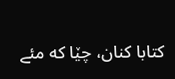کتابا کنان، چێا که مئے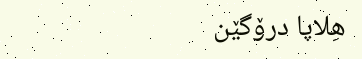هِلاپا درۆگێن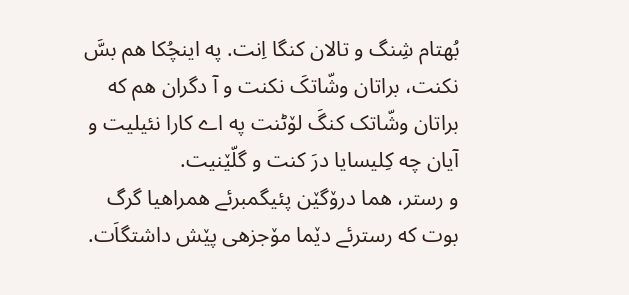بُهتام شِنگ و تالان کنگا اِنت. په اینچُکا هم بسَّ نکنت، براتان وشّاتکَ نکنت و آ دگران هم که براتان وشّاتک کنگَ لۆٹنت په اے کارا نئیلیت و آیان چه کِلیسایا درَ کنت و گلّێنیت.
و رستر، هما درۆگێن پئیگمبرئے همراهیا گرگ بوت که رسترئے دێما مۆجزهی پێش داشتگاَت.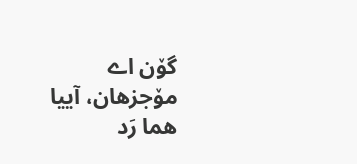گۆن اے مۆجزهان، آییا هما رَد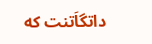داتگاَتنت که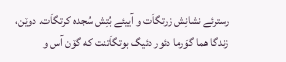رسترئے نشانِش زرتگاَت و آییئے بُتِش سُجده کرتگاَت. دوێن، زندگا هما گوَرما دئور دئیگ بوتگاَتنت که گۆن آس و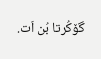گۆکُرتا بُن اَت.